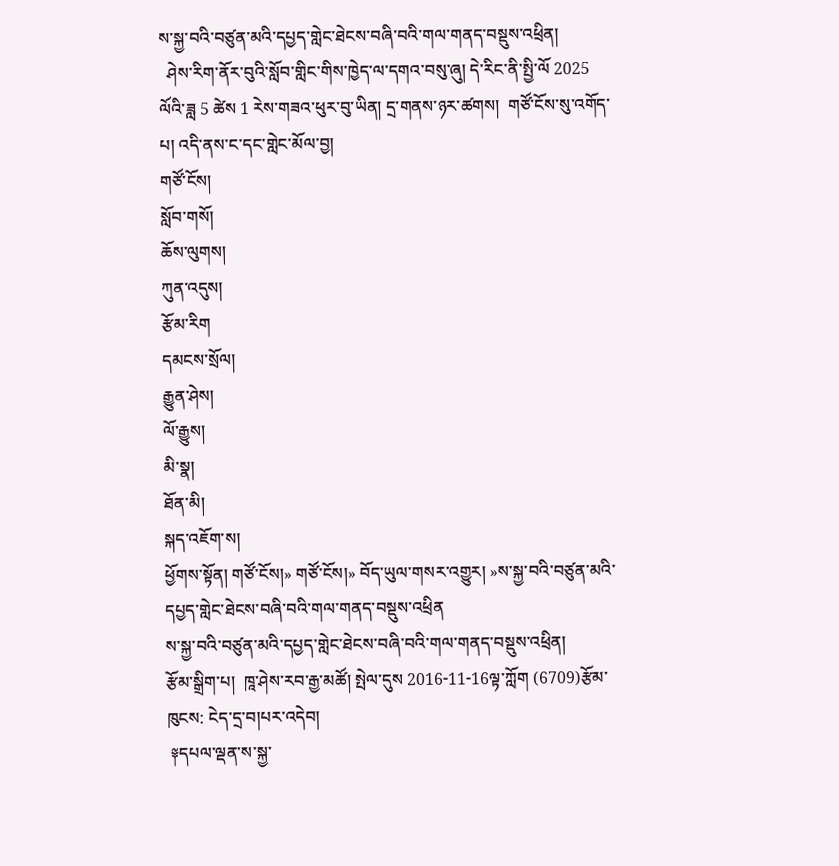ས་སྐྱ་བའི་བཙུན་མའི་དཔྱད་གླེང་ཐེངས་བཞི་བའི་གལ་གནད་བསྡུས་འཕྲིན།
  ཤེས་རིག་ནོར་བུའི་སློབ་གླིང་གིས་ཁྱེད་ལ་དགའ་བསུ་ཞུ། དེ་རིང་ནི་སྤྱི་ལོ 2025 ལོའི་ཟླ 5 ཚེས 1 རེས་གཟའ་ཕུར་བུ་ཡིན། དྲ་གནས་ཉར་ཚགས།  གཙོ་ངོས་སུ་འགོད་པ། འདི་ནས་ང་དང་གླེང་མོལ་བྱ།
གཙོ་ངོས།
སློབ་གསོ།
ཆོས་ལུགས།
ཀུན་འདུས།
རྩོམ་རིག
དམངས་སྲོལ།
རྒྱུན་ཤེས།
ལོ་རྒྱུས།
མི་སྣ།
ཐོན་མི།
སྐད་འཇོག་ས།
ཕྱོགས་སྟོན། གཙོ་ངོས།» གཙོ་ངོས།» བོད་ཡུལ་གསར་འགྱུར། »ས་སྐྱ་བའི་བཙུན་མའི་དཔྱད་གླེང་ཐེངས་བཞི་བའི་གལ་གནད་བསྡུས་འཕྲིན
ས་སྐྱ་བའི་བཙུན་མའི་དཔྱད་གླེང་ཐེངས་བཞི་བའི་གལ་གནད་བསྡུས་འཕྲིན།
རྩོམ་སྒྲིག་པ།  ཁཱ་ཤེས་རབ་རྒྱ་མཚོ། སྤེལ་དུས 2016-11-16ལྟ་ཀློག (6709)རྩོམ་ཁུངས: ངེད་དྲ་བ།པར་འདེབ།
 ༈དཔལ་ལྡན་ས་སྐྱ་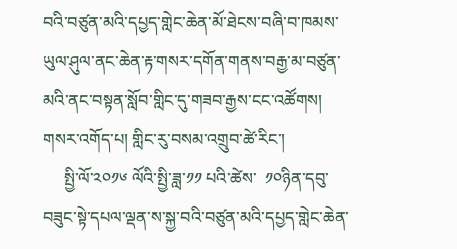བའི་བཙུན་མའི་དཔྱད་གླེང་ཆེན་མོ་ཐེངས་བཞི་བ་ཁམས་ཡུལ་ཤུལ་ནང་ཆེན་རྟ་གསར་དགོན་གནས་བརྒྱ་མ་བཙུན་མའི་ནང་བསྟན་སློབ་གླིང་དུ་གཟབ་རྒྱས་ངང་འཚོགས།
གསར་འགོད་པ། གླིང་རུ་བསམ་འགྲུབ་ཚེ་རིང་།
     སྤྱི་ལོ་༢༠༡༦ ལོའི་སྤྱི་ཟླ་༡༡ པའི་ཚེས་  ༡༠ཉིན་དབུ་བཟུང་སྟེ་དཔལ་ལྡན་ས་སྐྱ་བའི་བཙུན་མའི་དཔྱད་གླེང་ཆེན་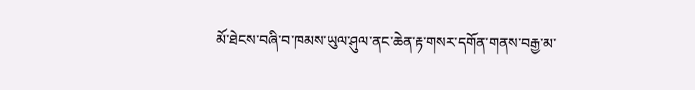མོ་ཐེངས་བཞི་བ་ཁམས་ཡུལ་ཤུལ་ནང་ཆེན་རྟ་གསར་དགོན་གནས་བརྒྱ་མ་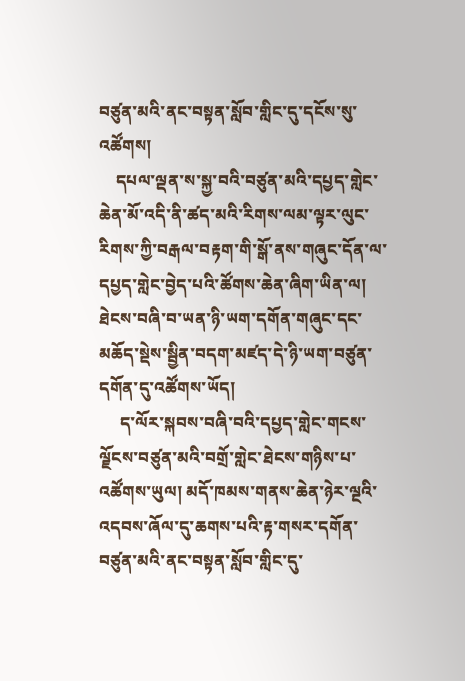བཙུན་མའི་ནང་བསྟན་སློབ་གླིང་དུ་དངོས་སུ་འཚོགས།
    དཔལ་ལྡན་ས་སྐྱ་བའི་བཙུན་མའི་དཔྱད་གླེང་ཆེན་མོ་འདི་ནི་ཚད་མའི་རིགས་ལམ་ལྟར་ལུང་རིགས་ཀྱི་བརྒལ་བརྟག་གི་སྒོ་ནས་གཞུང་དོན་ལ་དཔྱད་གླེང་བྱེད་པའི་ཚོགས་ཆེན་ཞིག་ཡིན་ལ། ཐེངས་བཞི་བ་ཡན་ཉི་ཡག་དགོན་གཞུང་དང་མཆོད་སྡེས་སྦྱིན་བདག་མཛད་དེ་ཉི་ཡག་བཙུན་དགོན་དུ་འཚོགས་ཡོད།
     ད་ལོར་སྐབས་བཞི་བའི་དཔྱད་གླེང་གངས་ལྗོངས་བཙུན་མའི་བགྲོ་གླེང་ཐེངས་གཉིས་པ་འཚོགས་ཡུལ། མདོ་ཁམས་གནས་ཆེན་ཉེར་ལྔའི་འདབས་ཞོལ་དུ་ཆགས་པའི་རྟ་གསར་དགོན་བཙུན་མའི་ནང་བསྟན་སློབ་གླིང་དུ་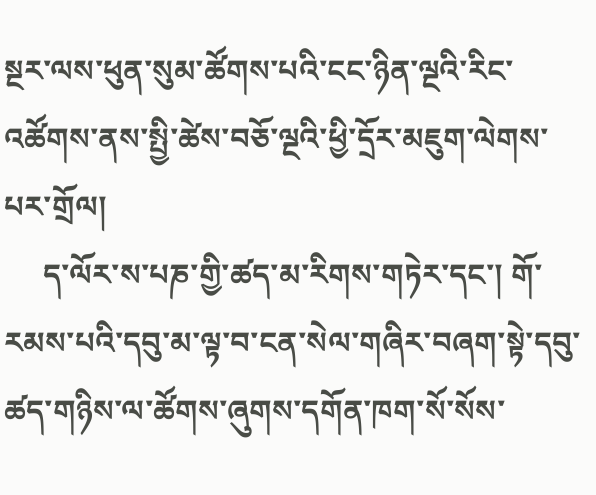སྔར་ལས་ཕུན་སུམ་ཚོགས་པའི་ངང་ཉིན་ལྔའི་རིང་འཚོགས་ནས་སྤྱི་ཚེས་བཅོ་ལྔའི་ཕྱི་དྲོར་མཇུག་ལེགས་པར་གྲོལ།
     ད་ལོར་ས་པཎ་གྱི་ཚད་མ་རིགས་གཏེར་དང་། གོ་རམས་པའི་དབུ་མ་ལྟ་བ་ངན་སེལ་གཞིར་བཞག་སྟེ་དབུ་ཚད་གཉིས་ལ་ཚོགས་ཞུགས་དགོན་ཁག་སོ་སོས་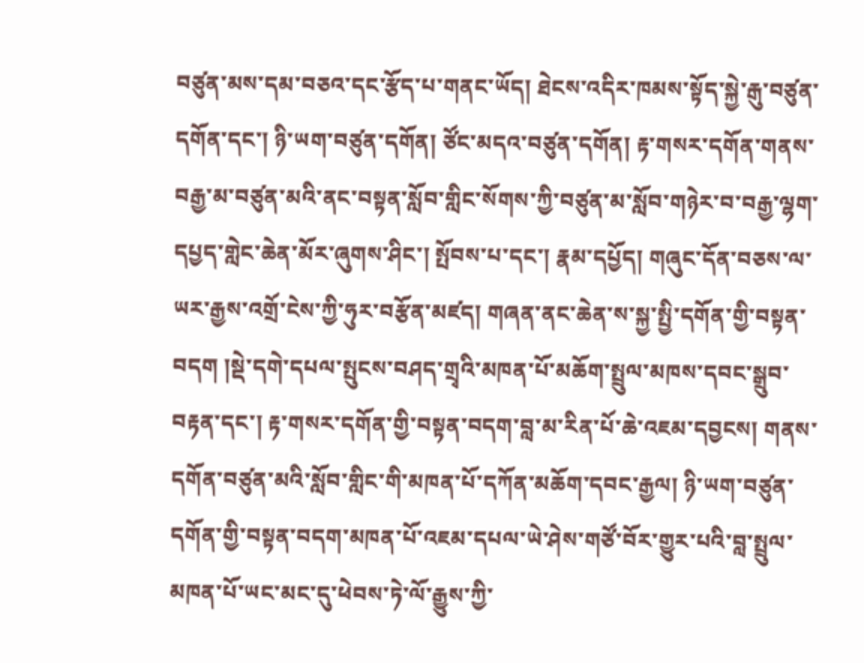བཙུན་མས་དམ་བཅའ་དང་རྩོད་པ་གནང་ཡོད། ཐེངས་འདིར་ཁམས་སྟོད་སྐྱེ་རྒུ་བཙུན་དགོན་དང་། ཉི་ཡག་བཙུན་དགོན། ཙོང་མདའ་བཙུན་དགོན། རྟ་གསར་དགོན་གནས་བརྒྱ་མ་བཙུན་མའི་ནང་བསྟན་སློབ་གླིང་སོགས་ཀྱི་བཙུན་མ་སློབ་གཉེར་བ་བརྒྱ་ལྷག་དཔྱད་གླེང་ཆེན་མོར་ཞུགས་ཤིང་། སྤོབས་པ་དང་། རྣམ་དཔྱོད། གཞུང་དོན་བཅས་ལ་ཡར་རྒྱས་འགྲོ་ངེས་ཀྱི་ཧུར་བརྩོན་མཛད། གཞན་ནང་ཆེན་ས་སྐྱ་སྤྱི་དགོན་གྱི་བསྟན་བདག །སྡེ་དགེ་དཔལ་སྤུངས་བཤད་གྲྭའི་མཁན་པོ་མཆོག་སྤྲུལ་མཁས་དབང་སྒྲུབ་བརྟན་དང་། རྟ་གསར་དགོན་གྱི་བསྟན་བདག་བླ་མ་རིན་པོ་ཆེ་འཇམ་དབྱངས། གནས་དགོན་བཙུན་མའི་སློབ་གླིང་གི་མཁན་པོ་དཀོན་མཆོག་དབང་རྒྱལ། ཉི་ཡག་བཙུན་དགོན་གྱི་བསྟན་བདག་མཁན་པོ་འཇམ་དཔལ་ཡེ་ཤེས་གཙོ་བོར་གྱུར་པའི་བླ་སྤྲུལ་མཁན་པོ་ཡང་མང་དུ་ཕེབས་ཏེ་ལོ་རྒྱུས་ཀྱི་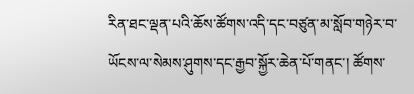རིན་ཐང་ལྡན་པའི་ཆོས་ཚོགས་འདི་དང་བཙུན་མ་སློབ་གཉེར་བ་ཡོངས་ལ་སེམས་ཤུགས་དང་རྒྱབ་སྐྱོར་ཆེན་པོ་གནང་། ཚོགས་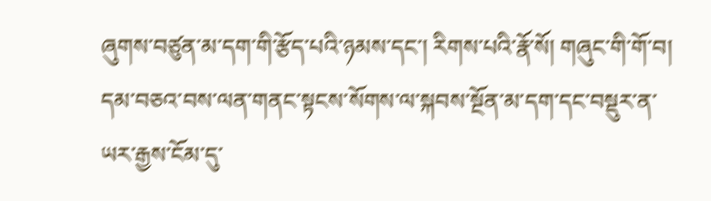ཞུགས་བཙུན་མ་དག་གི་རྩོད་པའི་ཉམས་དང་། རིགས་པའི་རྣོ་སོ། གཞུང་གི་གོ་བ། དམ་བཅའ་བས་ལན་གནང་སྟངས་སོགས་ལ་སྐབས་སྔོན་མ་དག་དང་བསྡུར་ན་ཡར་རྒྱས་ངོམ་དུ་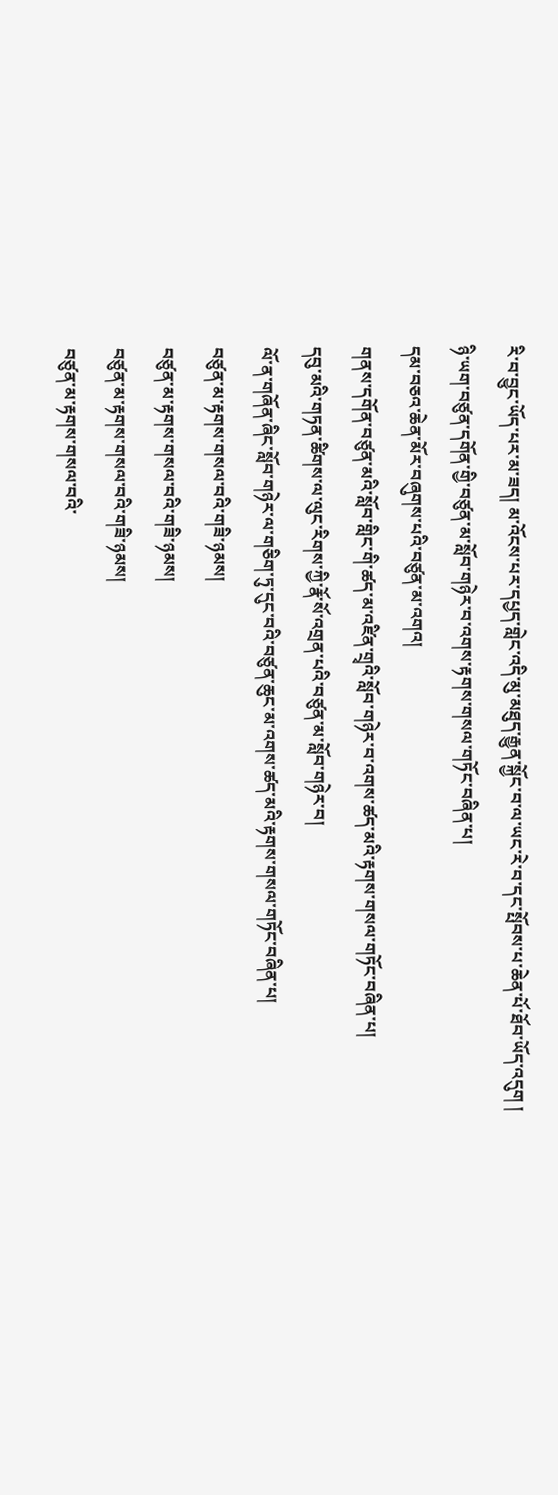རི་བ་བྱུང་ཡོད་པར་མ་ཟད། མ་འོངས་པར་དཔྱད་གླེང་འདི་མུ་མཐུད་རྒྱུན་སྐྱོང་བ་ལ་ཡང་རེ་བ་དང་སྤོབས་པ་ཆེན་པོ་ཐོབ་ཡོད་འདུག །
ཉི་ཡག་བཙུན་དགོན་གྱི་བཙུན་མ་སློབ་གཉེར་བ་འགས་རྟགས་གསལ་གཏོང་བཞིན་པ།
དམ་བཅའ་ཆེན་མོར་བཞུགས་པའི་བཙུན་མ་འགའ།
གནས་དགོན་བཙུན་མའི་སློབ་གླིང་གི་ཚད་མ་འཛིན་གྲྭའི་སློབ་གཉེར་བ་འགས་ཚད་མའི་རྟགས་གསལ་གཏོང་བཞིན་པ།
དབུ་མའི་གཏན་ཚིགས་ལ་ལུང་རིགས་ཀྱི་རྣོ་སོ་འགྲན་པའི་བཙུན་མ་སློབ་གཉེར་བ།
ལོ་ན་གཞོན་ཞིང་སློབ་གཉེར་ལ་གཅིག་ཏུ་དུང་བའི་བཙུན་ཆུང་མ་འགས་ཚད་མའི་རྟགས་གསལ་གཏོང་བཞིན་པ།
བཙུན་མ་རྟགས་གསལ་བའི་གཟི་ཉམས།
བཙུན་མ་རྟགས་གསལ་བའི་གཟི་ཉམས།
བཙུན་མ་རྟགས་གསལ་བའི་གཟི་ཉམས།
བཙུན་མ་རྟགས་གསལ་བའི་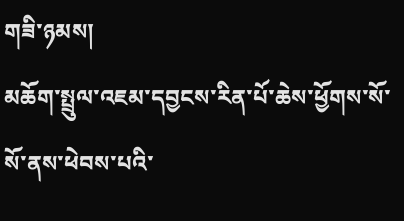གཟི་ཉམས།
མཆོག་སྤྲུལ་འཇམ་དབྱངས་རིན་པོ་ཆེས་ཕྱོགས་སོ་སོ་ནས་ཕེབས་པའི་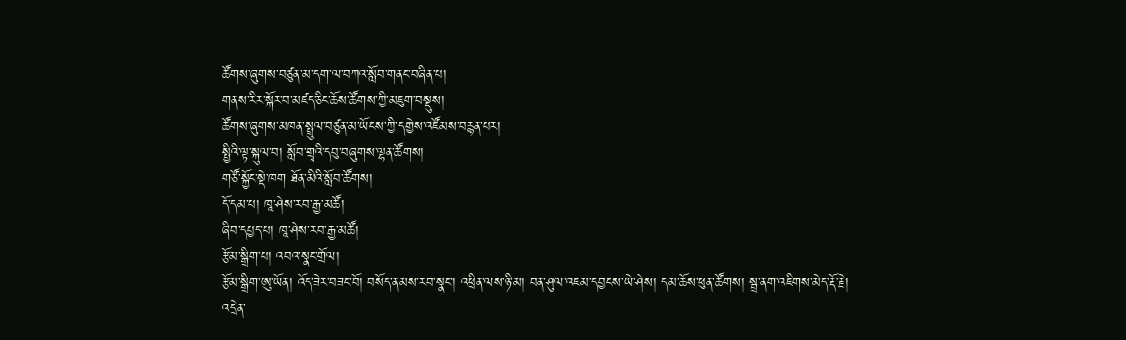ཚོགས་ཞུགས་བཙུན་མ་དག་ལ་བཀའ་སློབ་གནང་བཞིན་པ།
གནས་རིར་སྐོར་བ་མཛད་ཅིང་ཆོས་ཚོགས་ཀྱི་མཇུག་བསྡུས།
ཚོགས་ཞུགས་མཁན་སྤྲུལ་བཙུན་མ་ཡོངས་ཀྱི་དགྱེས་འཛོམས་བརྙན་པར།
སྤྱིའི་ལྟ་སྐུལ་བ། སློབ་གྲྭའི་དབུ་བཞུགས་ལྷན་ཚོགས།
གཙོ་སྐྱོང་སྡེ་ཁག ཐོན་མིའི་སློབ་ཚོགས།
དོ་དམ་པ། ཁཱ་ཤེས་རབ་རྒྱ་མཚོ།
ཞིབ་དཔྱད་པ། ཁཱ་ཤེས་རབ་རྒྱ་མཚོ།
རྩོམ་སྒྲིག་པ། འབའ་སྣང་གྲོལ།
རྩོམ་སྒྲིག་ཨུ་ཡོན། འོད་ཟེར་བཟང་བོ། བསོད་ནམས་རབ་སྣང་། འཕྲིན་ལས་ཉི་མ། བན་ཤུལ་འཇམ་དབྱངས་ཡེ་ཤེས། དམ་ཆོས་ཕུན་ཚོགས། སྦྲ་ནག་འཇིགས་མེད་རྡོ་རྗེ།
འདྲེན་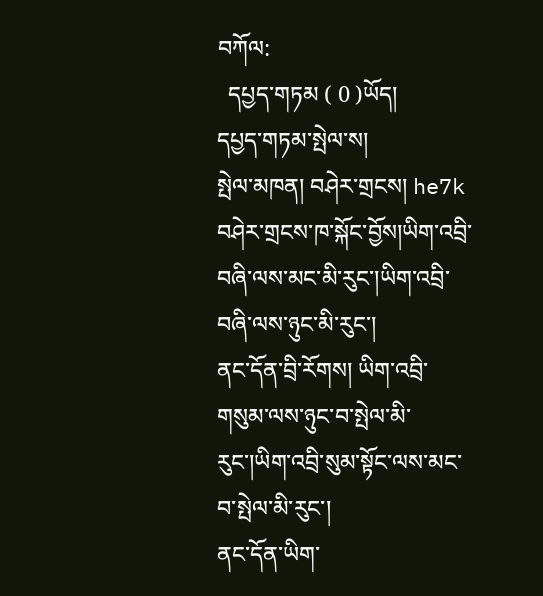བཀོལ:
  དཔྱད་གཏམ ( 0 )ཡོད།
དཔྱད་གཏམ་སྤེལ་ས།
སྤེལ་མཁན། བཤེར་གྲངས། he7k བཤེར་གྲངས་ཁ་སྐོང་བྱོས།ཡིག་འབྲི་བཞི་ལས་མང་མི་རུང་།ཡིག་འབྲི་བཞི་ལས་ཉུང་མི་རུང་།
ནང་དོན་བྲི་རོགས། ཡིག་འབྲི་གསུམ་ལས་ཉུང་བ་སྤེལ་མི་རུང་།ཡིག་འབྲི་སུམ་སྟོང་ལས་མང་བ་སྤེལ་མི་རུང་།
ནང་དོན་ཡིག་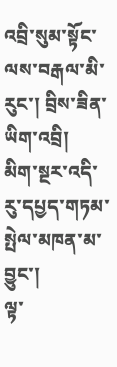འབྲི་སུམ་སྟོང་ལས་བརྒལ་མི་རུང་། བྲིས་ཟིན་ཡིག་འབྲི།
མིག་སྔར་འདི་རུ་དཔྱད་གཏམ་སྤེལ་མཁན་མ་བྱུང་།
ལྟ་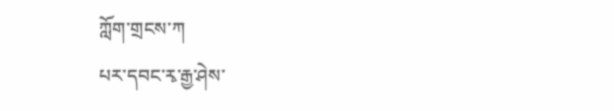ཀློག་གྲངས་ཀ
པར་དབང་རྭ་རྒྱ་ཤེས་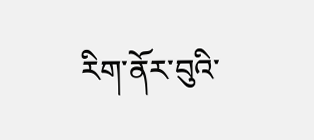རིག་ནོར་བུའི་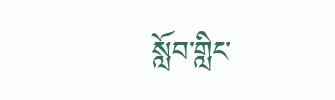སློབ་གླིང་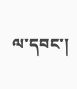ལ་དབང་།